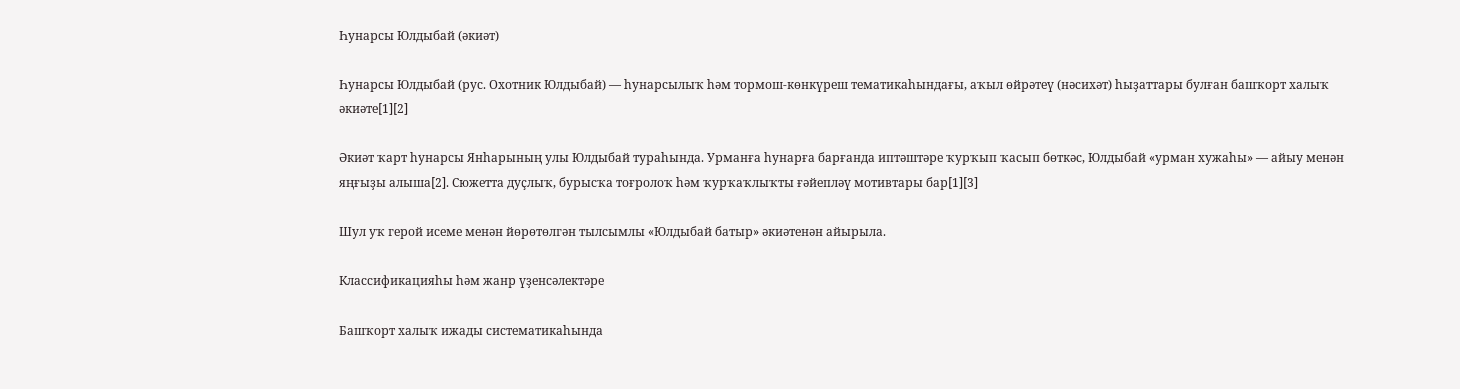Һунарсы Юлдыбай (әкиәт)

Һунарсы Юлдыбай (рус. Охотник Юлдыбай) — һунарсылыҡ һәм тормош-көнкүреш тематикаһындағы, аҡыл өйрәтеү (нәсихәт) һыҙаттары булған башҡорт халыҡ әкиәте[1][2]

Әкиәт ҡарт һунарсы Янһарының улы Юлдыбай тураһында. Урманға һунарға барғанда иптәштәре ҡурҡып ҡасып бөткәс, Юлдыбай «урман хужаһы» — айыу менән яңғыҙы алыша[2]. Сюжетта дуҫлыҡ, бурысҡа тоғролоҡ һәм ҡурҡаҡлыҡты ғәйепләү мотивтары бар[1][3]

Шул уҡ герой исеме менән йөрөтөлгән тылсымлы «Юлдыбай батыр» әкиәтенән айырыла.

Классификацияһы һәм жанр үҙенсәлектәре

Башҡорт халыҡ ижады систематикаһында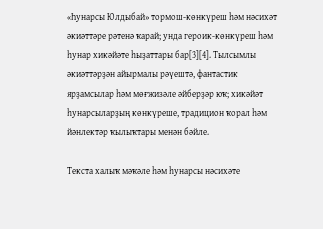«Һунарсы Юлдыбай» тормош-көнкүреш һәм нәсихәт әкиәттәре рәтенә ҡарай; унда героик-көнкүреш һәм һунар хикәйәте һыҙаттары бар[3][4]. Тылсымлы әкиәттәрҙән айырмалы рәүештә, фантастик ярҙамсылар һәм мөғжизәле әйберҙәр юҡ; хикәйәт һунарсыларҙың көнкүреше, традицион ҡорал һәм йәнлектәр ҡылыҡтары менән бәйле.

Текста халыҡ мәҡәле һәм һунарсы нәсихәте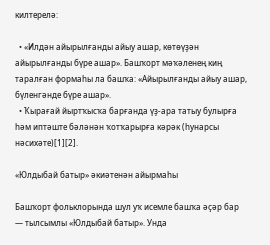килтерелә:

  • «Илдән айырылғанды айыу ашар, көтөүҙән айырылғанды бүре ашар». Башҡорт мәҡәленең киң таралған формаһы ла башҡа: «Айырылғанды айыу ашар, бүленгәнде бүре ашар».
  • Ҡырағай йыртҡысҡа барғанда үҙ-ара татыу булырға һәм иптәште бәләнән ҡотҡарырға кәрәк (һунарсы нәсихәте)[1][2].

«Юлдыбай батыр» әкиәтенән айырмаһы

Башҡорт фольклорында шул уҡ исемле башҡа әҫәр бар — тылсымлы «Юлдыбай батыр». Унда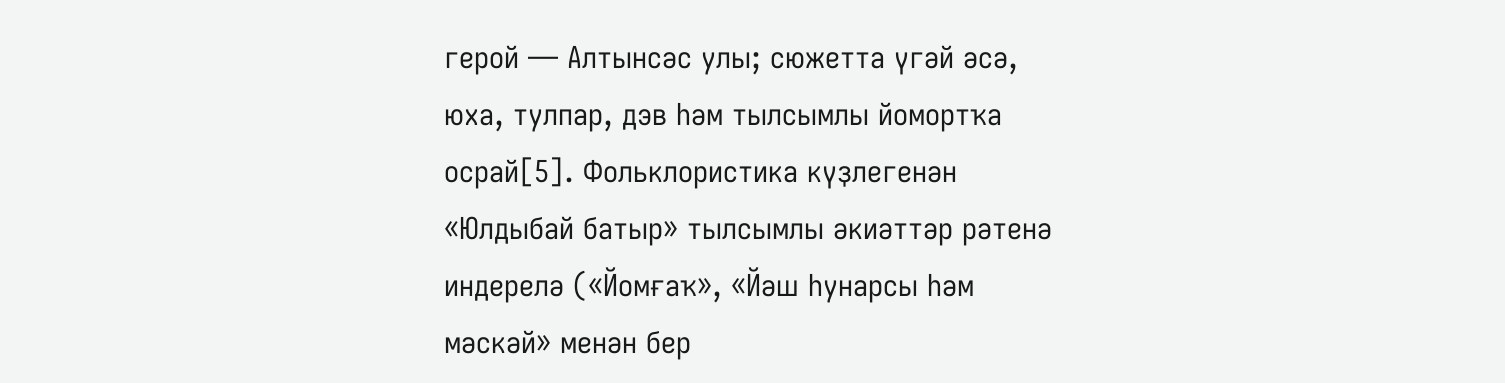герой — Алтынсәс улы; сюжетта үгәй әсә, юха, тулпар, дэв һәм тылсымлы йомортҡа осрай[5]. Фольклористика күҙлегенән «Юлдыбай батыр» тылсымлы әкиәттәр рәтенә индерелә («Йомғаҡ», «Йәш һунарсы һәм мәскәй» менән бер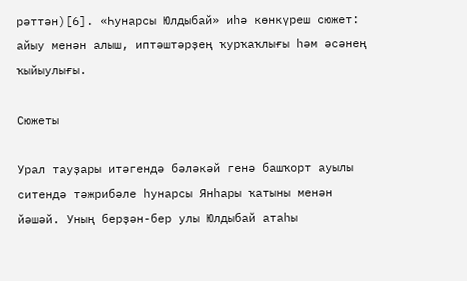рәттән)[6]. «Һунарсы Юлдыбай» иһә көнкүреш сюжет: айыу менән алыш, иптәштәрҙең ҡурҡаҡлығы һәм әсәнең ҡыйыулығы.

Сюжеты

Урал тауҙары итәгендә бәләкәй генә башҡорт ауылы ситендә тәжрибәле һунарсы Янһары ҡатыны менән йәшәй. Уның берҙән-бер улы Юлдыбай атаһы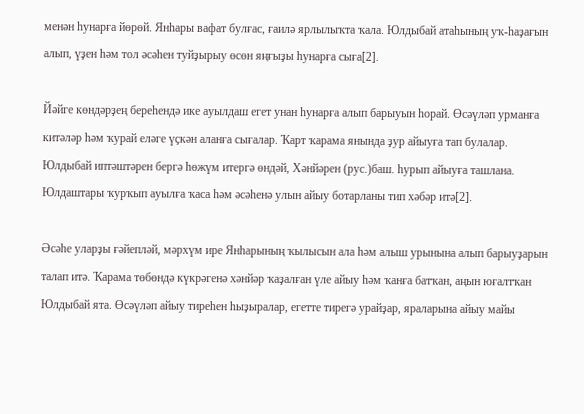менән һунарға йөрөй. Янһары вафат булғас, ғаилә ярлылыҡта ҡала. Юлдыбай атаһының уҡ-һаҙағын алып, үҙен һәм тол әсәһен туйҙырыу өсөн яңғыҙы һунарға сыға[2].

Йәйге көндәрҙең береһендә ике ауылдаш егет унан һунарға алып барыуын һорай. Өсәүләп урманға китәләр һәм ҡурай еләге үҫкән аланға сығалар. Ҡарт ҡарама янында ҙур айыуға тап булалар. Юлдыбай иптәштәрен бергә һөжүм итергә өндәй, Хәнйәрен (рус.)баш. һурып айыуға ташлана. Юлдаштары ҡурҡып ауылға ҡаса һәм әсәһенә улын айыу ботарланы тип хәбәр итә[2].

Әсәһе уларҙы ғәйепләй, мәрхүм ире Янһарының ҡылысын ала һәм алыш урынына алып барыуҙарын талап итә. Ҡарама төбөндә күкрәгенә хәнйәр ҡаҙалған үле айыу һәм ҡанға батҡан, аңын юғалтҡан Юлдыбай ята. Өсәүләп айыу тиреһен һыҙыралар, егетте тирегә урайҙар, яраларына айыу майы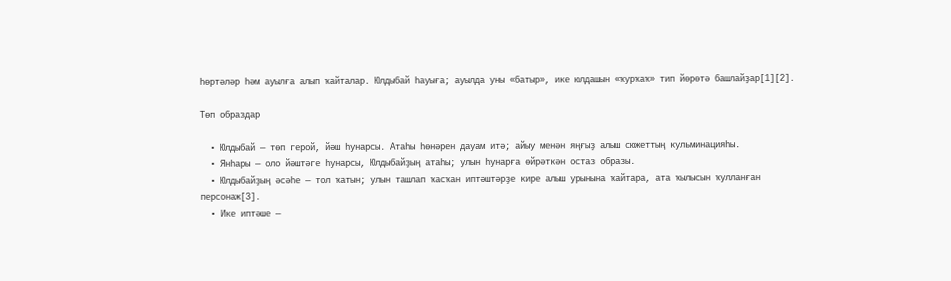һөртәләр һәм ауылға алып ҡайталар. Юлдыбай һауыға; ауылда уны «батыр», ике юлдашын «ҡурҡаҡ» тип йөрөтә башлайҙар[1][2].

Төп образдар

  • Юлдыбай — төп герой, йәш һунарсы. Атаһы һөнәрен дауам итә; айыу менән яңғыҙ алыш сюжеттың кульминацияһы.
  • Янһары — оло йәштәге һунарсы, Юлдыбайҙың атаһы; улын һунарға өйрәткән остаз образы.
  • Юлдыбайҙың әсәһе — тол ҡатын; улын ташлап ҡасҡан иптәштәрҙе кире алыш урынына ҡайтара, ата ҡылысын ҡулланған персонаж[3].
  • Ике иптәше —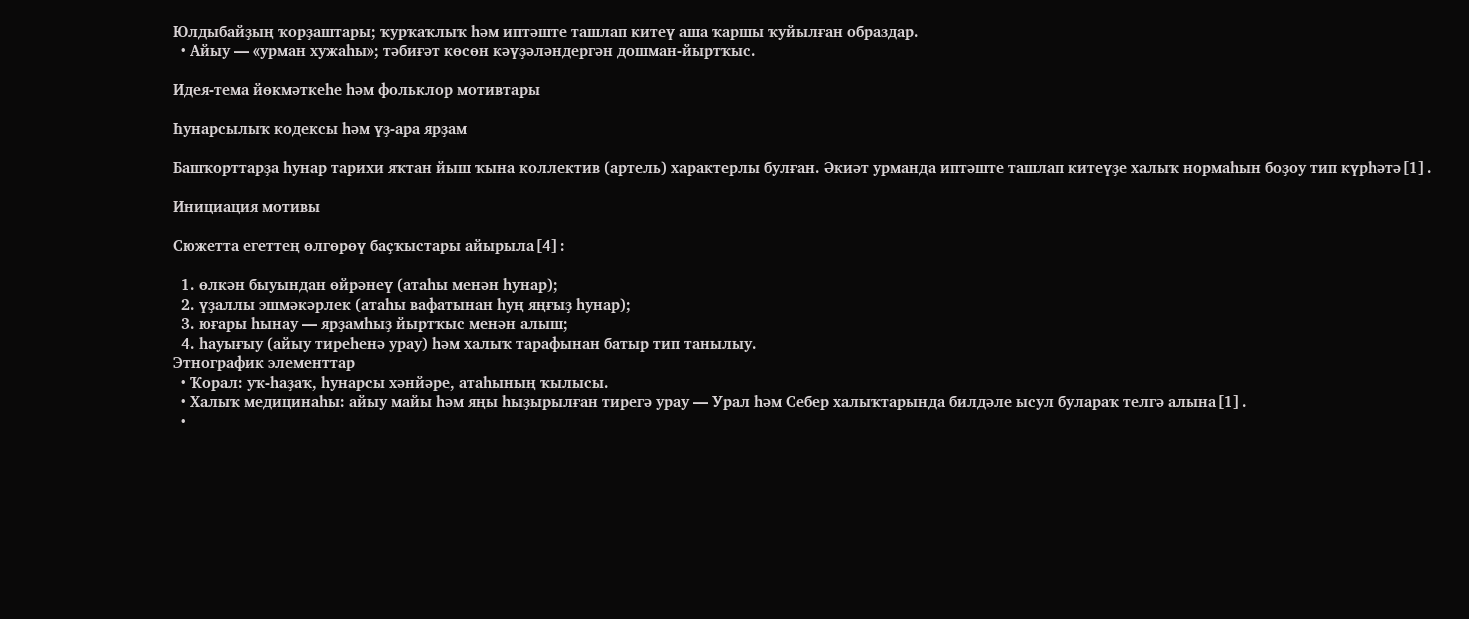Юлдыбайҙың ҡорҙаштары; ҡурҡаҡлыҡ һәм иптәште ташлап китеү аша ҡаршы ҡуйылған образдар.
  • Айыу — «урман хужаһы»; тәбиғәт көсөн кәүҙәләндергән дошман-йыртҡыс.

Идея-тема йөкмәткеһе һәм фольклор мотивтары

Һунарсылыҡ кодексы һәм үҙ-ара ярҙам

Башҡорттарҙа һунар тарихи яҡтан йыш ҡына коллектив (артель) характерлы булған. Әкиәт урманда иптәште ташлап китеүҙе халыҡ нормаһын боҙоу тип күрһәтә[1].

Инициация мотивы

Сюжетта егеттең өлгөрөү баҫҡыстары айырыла[4]:

  1. өлкән быуындан өйрәнеү (атаһы менән һунар);
  2. үҙаллы эшмәкәрлек (атаһы вафатынан һуң яңғыҙ һунар);
  3. юғары һынау — ярҙамһыҙ йыртҡыс менән алыш;
  4. һауығыу (айыу тиреһенә урау) һәм халыҡ тарафынан батыр тип танылыу.
Этнографик элементтар
  • Ҡорал: уҡ-һаҙаҡ, һунарсы хәнйәре, атаһының ҡылысы.
  • Халыҡ медицинаһы: айыу майы һәм яңы һыҙырылған тирегә урау — Урал һәм Себер халыҡтарында билдәле ысул булараҡ телгә алына[1].
  •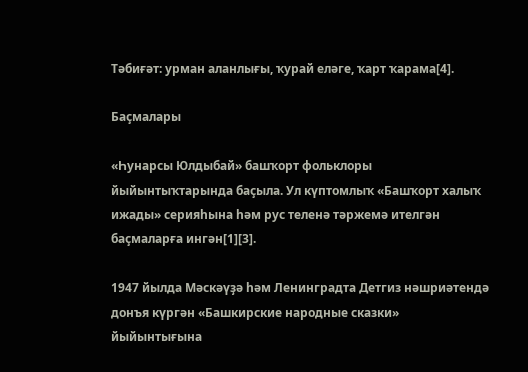Тәбиғәт: урман аланлығы, ҡурай еләге, ҡарт ҡарама[4].

Баҫмалары

«Һунарсы Юлдыбай» башҡорт фольклоры йыйынтыҡтарында баҫыла. Ул күптомлыҡ «Башҡорт халыҡ ижады» серияһына һәм рус теленә тәржемә ителгән баҫмаларға ингән[1][3].

1947 йылда Мәскәүҙә һәм Ленинградта Детгиз нәшриәтендә донъя күргән «Башкирские народные сказки» йыйынтығына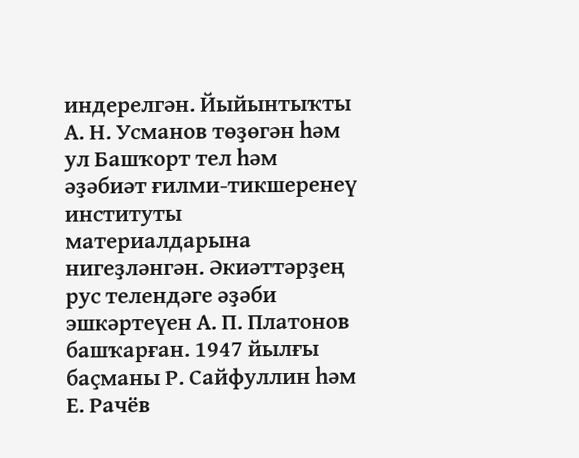индерелгән. Йыйынтыҡты А. Н. Усманов төҙөгән һәм ул Башҡорт тел һәм әҙәбиәт ғилми-тикшеренеү институты материалдарына нигеҙләнгән. Әкиәттәрҙең рус телендәге әҙәби эшкәртеүен А. П. Платонов башҡарған. 1947 йылғы баҫманы Р. Сайфуллин һәм Е. Рачёв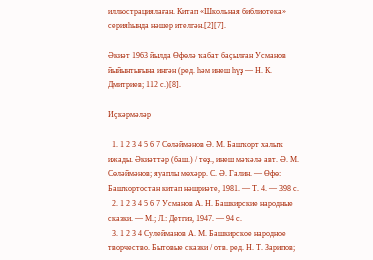иллюстрациялаған. Китап «Школьная библиотека» серияһында нәшер ителгән.[2][7].

Әкиәт 1963 йылда Өфөлә ҡабат баҫылған Усманов йыйынтығына ингән (ред. һәм инеш һүҙ — Н. К. Дмитриев; 112 с.)[8].

Иҫкәрмәләр

  1. 1 2 3 4 5 6 7 Сөләймәнов Ә. М. Башҡорт халыҡ ижады. Әкиәттәр (баш.) / төҙ., инеш мәҡәлә авт. Ә. М. Сөләймәнов; яуаплы мөхәрр. С. Ә. Галин. — Өфө: Башҡортостан китап нәшриәте, 1981. — Т. 4. — 398 с.
  2. 1 2 3 4 5 6 7 Усманов А. Н. Башкирские народные сказки. — М.; Л.: Детгиз, 1947. — 94 с.
  3. 1 2 3 4 Сулейманов А. М. Башкирское народное творчество. Бытовые сказки / отв. ред. Н. Т. Зарипов;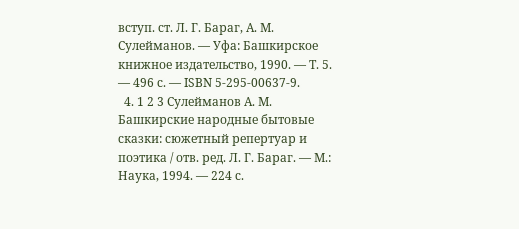вступ. ст. Л. Г. Бараг, А. М. Сулейманов. — Уфа: Башкирское книжное издательство, 1990. — Т. 5. — 496 с. — ISBN 5-295-00637-9.
  4. 1 2 3 Сулейманов А. М. Башкирские народные бытовые сказки: сюжетный репертуар и поэтика / отв. ред. Л. Г. Бараг. — М.: Наука, 1994. — 224 с.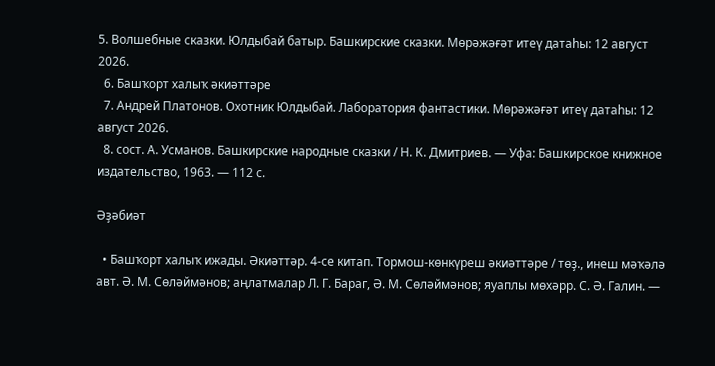5. Волшебные сказки. Юлдыбай батыр. Башкирские сказки. Мөрәжәғәт итеү датаһы: 12 август 2026.
  6. Башҡорт халыҡ әкиәттәре
  7. Андрей Платонов. Охотник Юлдыбай. Лаборатория фантастики. Мөрәжәғәт итеү датаһы: 12 август 2026.
  8. сост. А. Усманов. Башкирские народные сказки / Н. К. Дмитриев. — Уфа: Башкирское книжное издательство, 1963. — 112 с.

Әҙәбиәт

  • Башҡорт халыҡ ижады. Әкиәттәр. 4-се китап. Тормош-көнкүреш әкиәттәре / төҙ., инеш мәҡәлә авт. Ә. М. Сөләймәнов; аңлатмалар Л. Г. Бараг, Ә. М. Сөләймәнов; яуаплы мөхәрр. С. Ә. Галин. —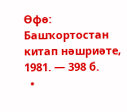Өфө: Башҡортостан китап нәшриәте, 1981. — 398 б.
  •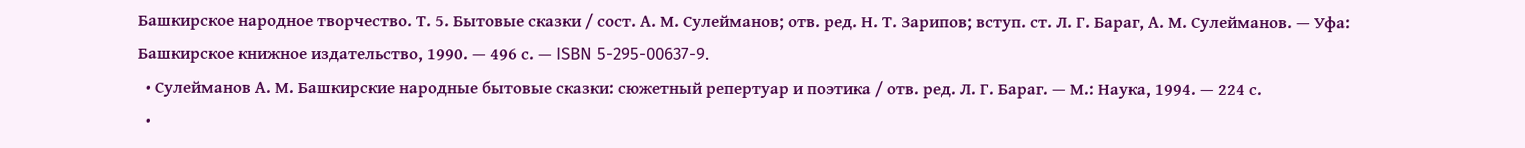Башкирское народное творчество. Т. 5. Бытовые сказки / сост. А. М. Сулейманов; отв. ред. Н. Т. Зарипов; вступ. ст. Л. Г. Бараг, А. М. Сулейманов. — Уфа: Башкирское книжное издательство, 1990. — 496 с. — ISBN 5-295-00637-9.
  • Сулейманов А. М. Башкирские народные бытовые сказки: сюжетный репертуар и поэтика / отв. ред. Л. Г. Бараг. — М.: Наука, 1994. — 224 с.
  •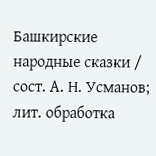Башкирские народные сказки / сост. А. Н. Усманов; лит. обработка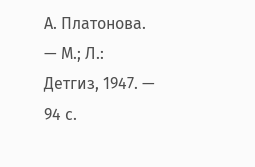А. Платонова. — М.; Л.: Детгиз, 1947. — 94 с.